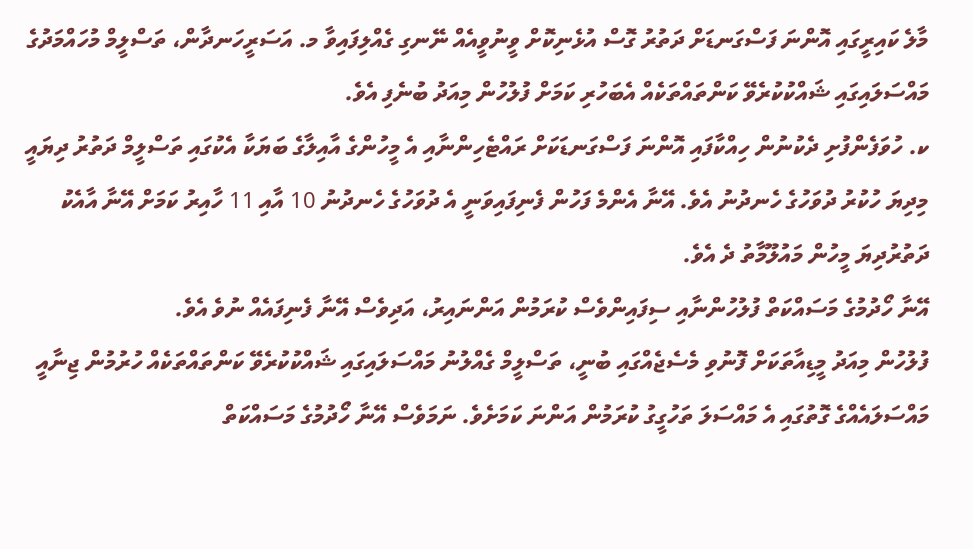މާލެ ކައިރީގައި އޮންނަ ފަސްގަނޑަށް ދަތުރު ގޮސް އުޅެނިކޮށް ވީނުވީއެއް ނޭނގި ގެއްލިފައިވާ މ. އަސަރީހަނދާން، ތަސްލީމް މުހައްމަދުގެ މައްސަލައިގައި ޝައްކުކުރެވޭ ކަންތައްތަކެއް އެބަހުރި ކަމަށް ފުލުހުން މިއަދު ބުނެފި އެވެ.
ކ. ހުވަފެންފުށި ދެކުނުން ހިއްކާފައި އޮންނަ ފަސްގަނޑަކަށް ރައްޓެހިންނާއި އެ މީހުންގެ އާއިލާގެ ބަޔަކާ އެކުގައި ތަސްލީމް ދަތުރު ދިޔައީ މިދިޔަ ހުކުރު ދުވަހުގެ ހެނދުނު އެވެ. އޭނާ އެންމެ ފަހުން ފެނިފައިވަނީ އެ ދުވަހުގެ ހެނދުނު 10 އާއި 11 ހާއިރު ކަމަށް އޭނާ އާއެކު ދަތުރުދިޔަ މީހުން މައުލޫމާތު ދެ އެވެ.
އޭނާ ހޯދުމުގެ މަސައްކަތް ފުލުހުންނާއި ސިފައިންވެސް ކުރަމުން އަންނައިރު، އަދިވެސް އޭނާ ފެނިފައެއް ނުވެ އެވެ.
ފުލުހުން މިއަދު މީޑިއާތަކަށް ފޮނުވި މެސެޖެއްގައި ބުނީ، ތަސްލީމް ގެއްލުނު މައްސަލައިގައި ޝައްކުކުރެވޭ ކަންތައްތަކެއް ހުރުމުން ޖިނާއީ މައްސަލައެއްގެ ގޮތުގައި އެ މައްސަލަ ތަހުގީގު ކުރަމުން އަންނަ ކަމަށެވެ. ނަމަވެސް އޭނާ ހޯދުމުގެ މަސައްކަތް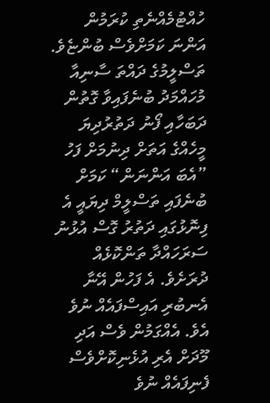ހުއްޓުމެއްނެތި ކުރަމުން އަންނަ ކަމަށްވެސް ބުންޏެވެ.
ތަސްލީމުގެ ދައްތަ ސާނިއާ މުހައްމަދު ބުނެފައިވާ ގޮތުން ދަބަހާއި ފޯނު ދަތުރުދިޔަ މީހެއްގެ އަތަށް ދިނުމަށް ފަހު ”އެބަ އަންނަން“ ކަމަށް ބުނެފައި ތަސްލީމް ދިޔައީ އެ ފިނޮޅުގައި ދަތުރު ގޮސް އުޅުނު ސަރަހައްދާ ތަންކޮޅެއް ދުރަށެވެ. އެ ފަހުން އޭނާ އެނބުރި އައިސްފައެއް ނުވެ އެވެ. އެއްގަމުން ވެސް އަދި މޫދަށް އެރި އުޅެނިކޮށްވެސް ފެނިފައެއް ނުވެ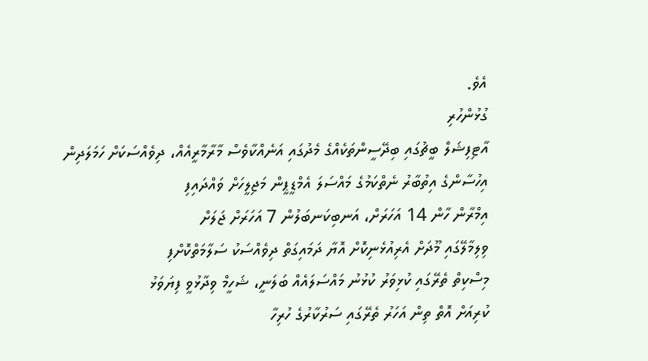އެވެ.
ގުޅުންހުރި
އާޓިފިޝަލް ބީޗުގައި ބިދޭސީންތަކެއްގެ މެދުގައި އަނެއްކާވެސް މާރާމާރީއެއް، ދިވެއްސަކަށް ހަމަލަދިން
އިހުސާންގެ އިތުބާރު ނެތްކަމުގެ މައްސަލަ އެމްޑީޕީން މަޖިލީހަށް ވައްދައިފި
އިމްރާން ހާން 14 އަހަރަށް، އަނބިކަނބަލުން 7 އަހަރަށް ޖަލަށް
ވިލިމާލޭގައި މޫދަށް އެރިއުޅެނިކޮށް އޮޔާ ދަމައިގަތް ދިވެއްސަކު ސަލާމަތްކޮށްފި
މިސްކިތް ތެރޭގައި ކުޅިވަރު ކުޅުނު މައްސަލައެއް ބަލަނީ، ޝަހީމް ވިދާޅުވީ ފިޔަވަޅު
ކުރިއަށް އޮތް ތިން އަހަރު ތެރޭގައި ސަރުކާރުގެ ހުރިހާ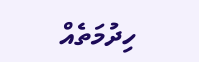ހިދުމަތެއް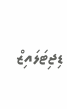ޑިޖިޓަލައިޒް